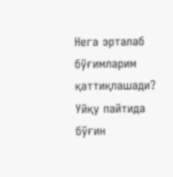Нега эрталаб бўғимларим қаттиқлашади?
Уйқу пайтида бўғин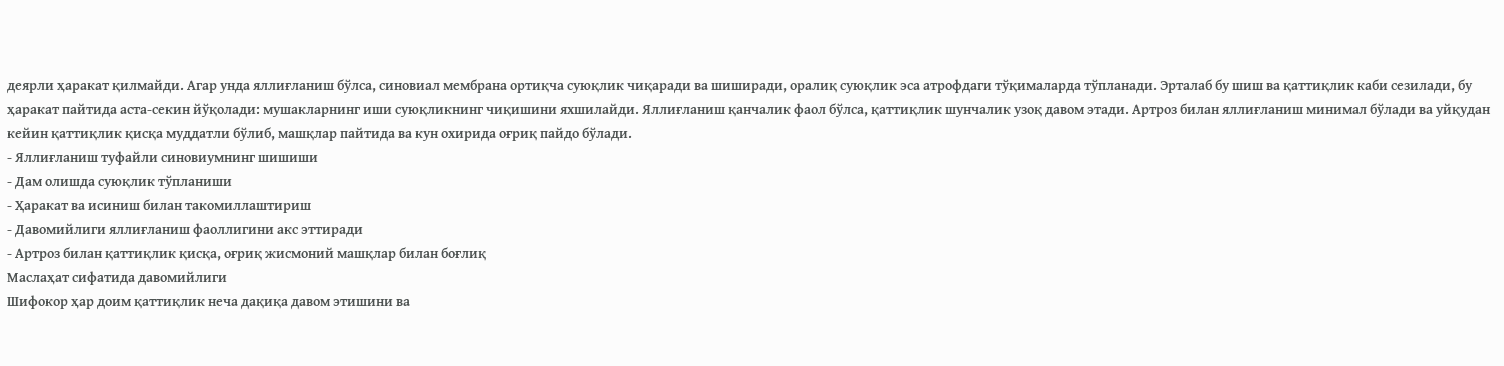деярли ҳаракат қилмайди. Агар унда яллиғланиш бўлса, синовиал мембрана ортиқча суюқлик чиқаради ва шиширади, оралиқ суюқлик эса атрофдаги тўқималарда тўпланади. Эрталаб бу шиш ва қаттиқлик каби сезилади, бу ҳаракат пайтида аста-секин йўқолади: мушакларнинг иши суюқликнинг чиқишини яхшилайди. Яллиғланиш қанчалик фаол бўлса, қаттиқлик шунчалик узоқ давом этади. Артроз билан яллиғланиш минимал бўлади ва уйқудан кейин қаттиқлик қисқа муддатли бўлиб, машқлар пайтида ва кун охирида оғриқ пайдо бўлади.
- Яллиғланиш туфайли синовиумнинг шишиши
- Дам олишда суюқлик тўпланиши
- Ҳаракат ва исиниш билан такомиллаштириш
- Давомийлиги яллиғланиш фаоллигини акс эттиради
- Артроз билан қаттиқлик қисқа, оғриқ жисмоний машқлар билан боғлиқ
Маслаҳат сифатида давомийлиги
Шифокор ҳар доим қаттиқлик неча дақиқа давом этишини ва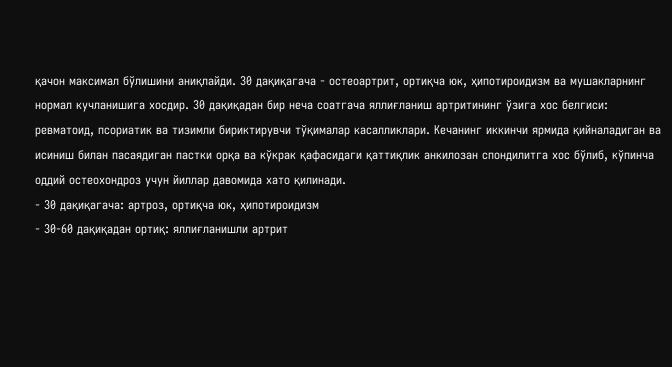қачон максимал бўлишини аниқлайди. 30 дақиқагача - остеоартрит, ортиқча юк, ҳипотироидизм ва мушакларнинг нормал кучланишига хосдир. 30 дақиқадан бир неча соатгача яллиғланиш артритининг ўзига хос белгиси: ревматоид, псориатик ва тизимли бириктирувчи тўқималар касалликлари. Кечанинг иккинчи ярмида қийналадиган ва исиниш билан пасаядиган пастки орқа ва кўкрак қафасидаги қаттиқлик анкилозан спондилитга хос бўлиб, кўпинча оддий остеохондроз учун йиллар давомида хато қилинади.
- 30 дақиқагача: артроз, ортиқча юк, ҳипотироидизм
- 30-60 дақиқадан ортиқ: яллиғланишли артрит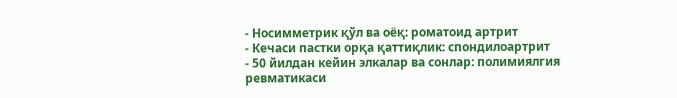- Носимметрик қўл ва оёқ: роматоид артрит
- Кечаси пастки орқа қаттиқлик: спондилоартрит
- 50 йилдан кейин элкалар ва сонлар: полимиялгия ревматикаси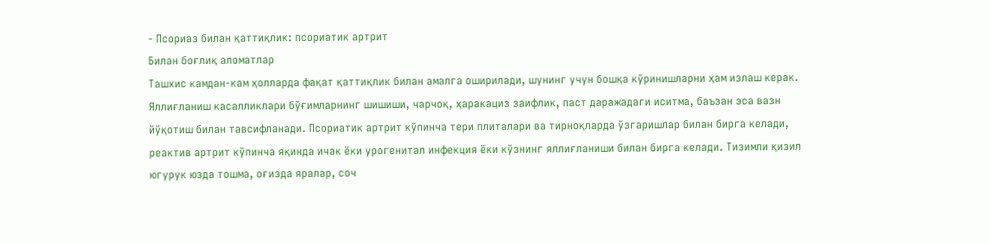- Псориаз билан қаттиқлик: псориатик артрит
Билан боғлиқ аломатлар
Ташхис камдан-кам ҳолларда фақат қаттиқлик билан амалга оширилади, шунинг учун бошқа кўринишларни ҳам излаш керак. Яллиғланиш касалликлари бўғимларнинг шишиши, чарчоқ, ҳаракациз заифлик, паст даражадаги иситма, баъзан эса вазн йўқотиш билан тавсифланади. Псориатик артрит кўпинча тери плиталари ва тирноқларда ўзгаришлар билан бирга келади, реактив артрит кўпинча яқинда ичак ёки урогенитал инфекция ёки кўзнинг яллиғланиши билан бирга келади. Тизимли қизил югурук юзда тошма, оғизда яралар, соч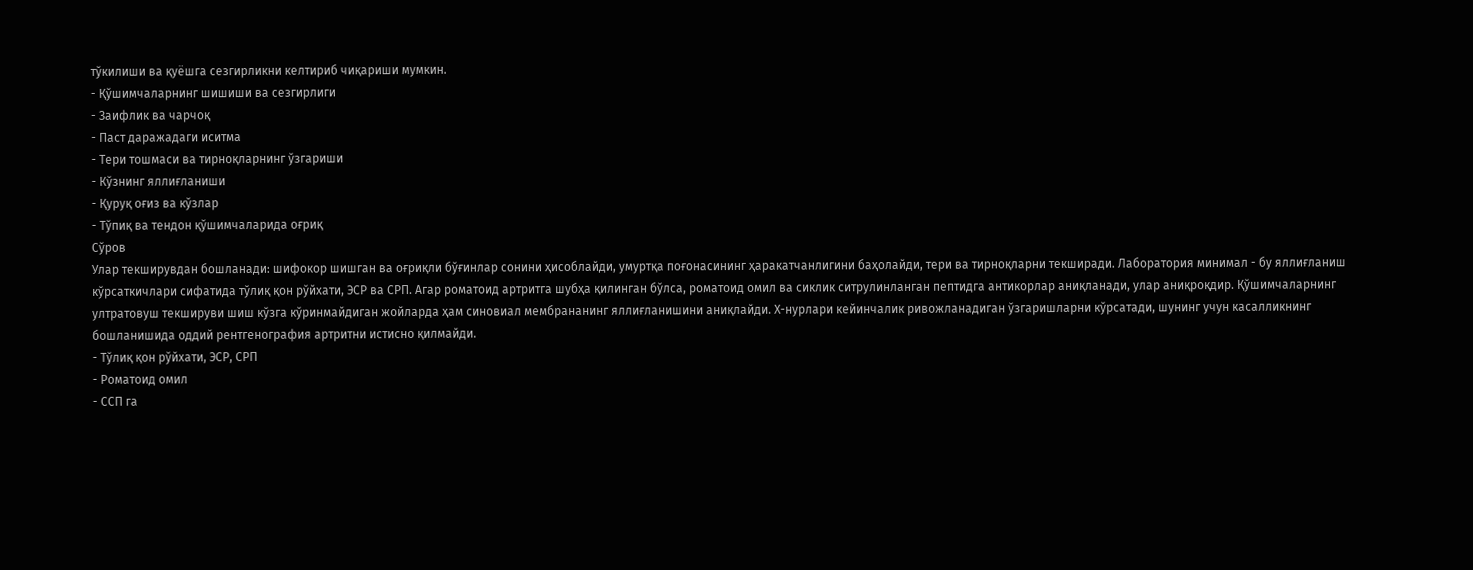тўкилиши ва қуёшга сезгирликни келтириб чиқариши мумкин.
- Қўшимчаларнинг шишиши ва сезгирлиги
- Заифлик ва чарчоқ
- Паст даражадаги иситма
- Тери тошмаси ва тирноқларнинг ўзгариши
- Кўзнинг яллиғланиши
- Қуруқ оғиз ва кўзлар
- Тўпиқ ва тендон қўшимчаларида оғриқ
Сўров
Улар текширувдан бошланади: шифокор шишган ва оғриқли бўғинлар сонини ҳисоблайди, умуртқа поғонасининг ҳаракатчанлигини баҳолайди, тери ва тирноқларни текширади. Лаборатория минимал - бу яллиғланиш кўрсаткичлари сифатида тўлиқ қон рўйхати, ЭСР ва СРП. Агар роматоид артритга шубҳа қилинган бўлса, роматоид омил ва сиклик ситрулинланган пептидга антикорлар аниқланади, улар аниқроқдир. Қўшимчаларнинг ултратовуш текшируви шиш кўзга кўринмайдиган жойларда ҳам синовиал мембрананинг яллиғланишини аниқлайди. Х-нурлари кейинчалик ривожланадиган ўзгаришларни кўрсатади, шунинг учун касалликнинг бошланишида оддий рентгенография артритни истисно қилмайди.
- Тўлиқ қон рўйхати, ЭСР, СРП
- Роматоид омил
- ССП га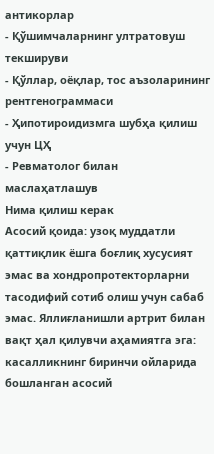антикорлар
- Қўшимчаларнинг ултратовуш текшируви
- Қўллар, оёқлар, тос аъзоларининг рентгенограммаси
- Ҳипотироидизмга шубҳа қилиш учун ЦҲ
- Ревматолог билан маслаҳатлашув
Нима қилиш керак
Асосий қоида: узоқ муддатли қаттиқлик ёшга боғлиқ хусусият эмас ва хондропротекторларни тасодифий сотиб олиш учун сабаб эмас. Яллиғланишли артрит билан вақт ҳал қилувчи аҳамиятга эга: касалликнинг биринчи ойларида бошланган асосий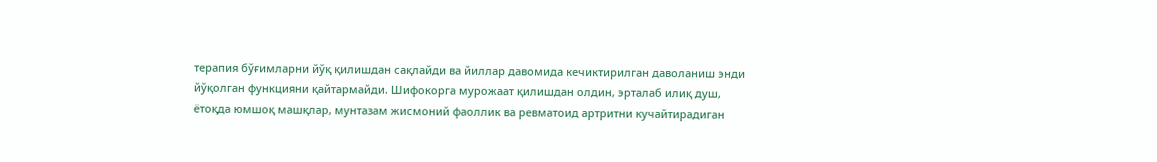терапия бўғимларни йўқ қилишдан сақлайди ва йиллар давомида кечиктирилган даволаниш энди йўқолган функцияни қайтармайди. Шифокорга мурожаат қилишдан олдин, эрталаб илиқ душ, ётоқда юмшоқ машқлар, мунтазам жисмоний фаоллик ва ревматоид артритни кучайтирадиган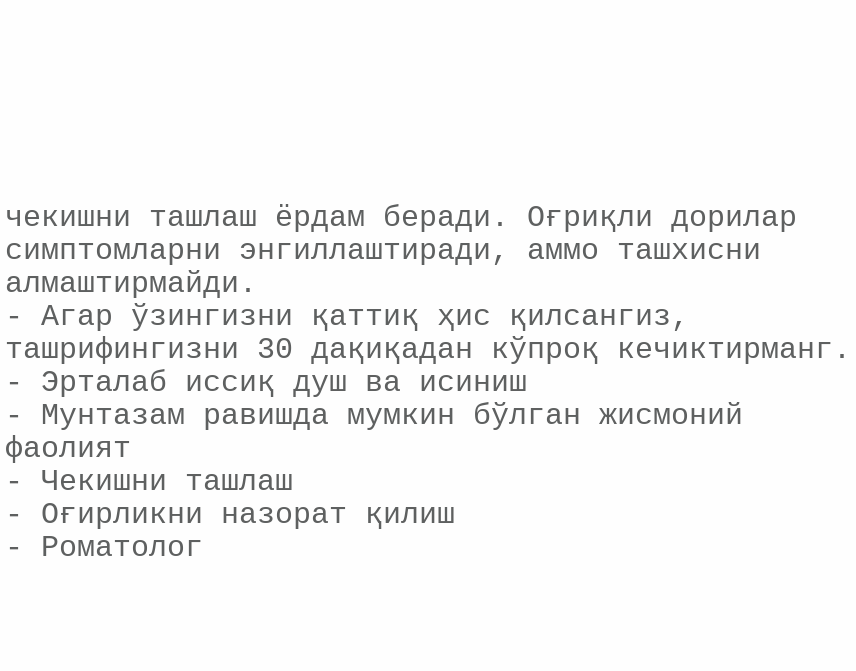чекишни ташлаш ёрдам беради. Оғриқли дорилар симптомларни энгиллаштиради, аммо ташхисни алмаштирмайди.
- Агар ўзингизни қаттиқ ҳис қилсангиз, ташрифингизни 30 дақиқадан кўпроқ кечиктирманг.
- Эрталаб иссиқ душ ва исиниш
- Мунтазам равишда мумкин бўлган жисмоний фаолият
- Чекишни ташлаш
- Оғирликни назорат қилиш
- Роматолог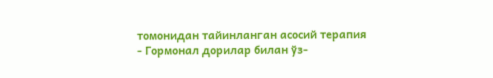томонидан тайинланган асосий терапия
- Гормонал дорилар билан ўз-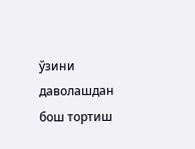ўзини даволашдан бош тортиш